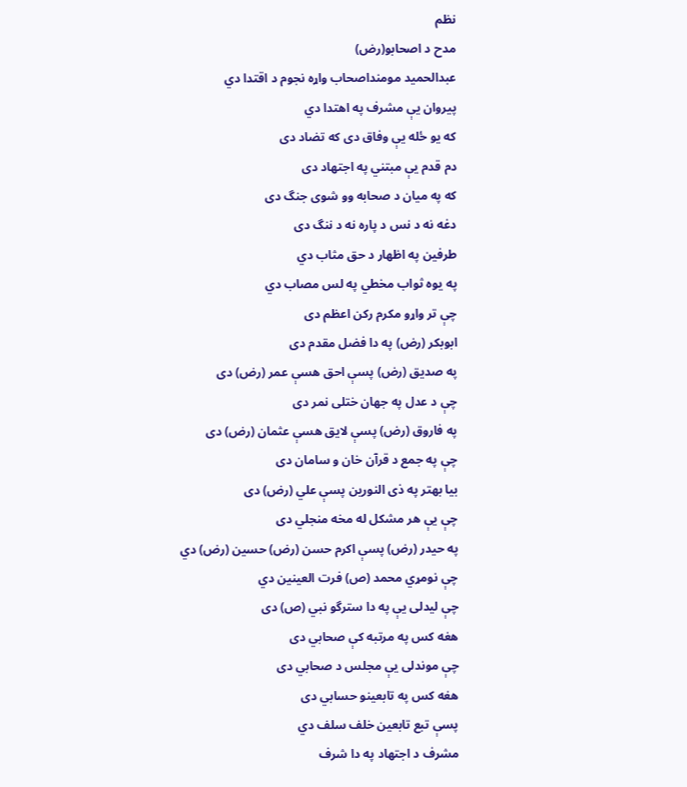نظم
مدح د اصحابو(رض)
عبدالحمید مومنداصحاب واړه نجوم د اقتدا دي
پيروان يې مشرف په اهتدا دي
که يو ځله يې وفاق دی که تضاد دی
دم قدم يې مبتني په اجتهاد دی
که په ميان د صحابه وو شوی جنگ دی
دغه نه د نس د پاره نه د ننگ دی
طرفين په اظهار د حق مثاب دي
په يوه ثواب مخطي په لس مصاب دي
چې تر واړو مکرم رکن اعظم دی
ابوبکر (رض) په دا فضل مقدم دی
په صديق (رض) پسې احق هسې عمر (رض) دی
چې د عدل په جهان ختلی نمر دی
په فاروق (رض) پسې لايق هسې عثمان (رض) دی
چې په جمع د قرآن خان و سامان دی
بيا بهتر په ذی النورين پسې علي (رض) دی
چې يې هر مشکل له مخه منجلي دی
په حيدر (رض) پسې اکرم حسن (رض) حسين (رض) دي
چې نومړي محمد (ص) فرت العينين دي
چې ليدلی يې په دا سترگو نبي (ص) دی
هغه کس په مرتبه کې صحابي دی
چې موندلی يې مجلس د صحابي دی
هغه کس په تابعينو حسابي دی
پسې تبع تابعين خلف سلف دي
مشرف د اجتهاد په دا شرف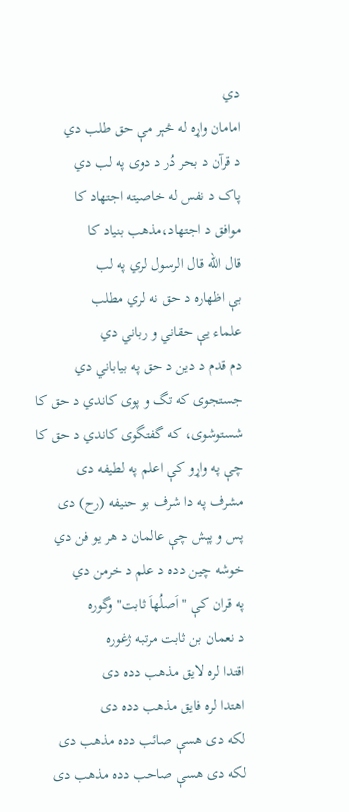دي
امامان واړه له څېر مې حق طلب دي
د قرآن د بحر دُر د دوی په لب دي
پاک د نفس له خاصيته اجتهاد کا
موافق د اجتهاد،مذهب بنياد کا
قال الله قال الرسول لري په لب
بې اظهاره د حق نه لري مطلب
علماء يې حقاني و رباني دي
دم قدم د دين د حق په بياباني دي
جستجوی که تگ و پوی کاندي د حق کا
شستوشوی، که گفتگوی کاندي د حق کا
چې په واړو کې اعلم په لطيفه دی
مشرف په دا شرف بو حنيفه (رح) دی
پس و پېش چې عالمان د هر يو فن دي
خوشه چين دده د علم د خرمن دي
په قران کې "اَصلُهاَ ثابت" وگوره
د نعمان بن ثابت مرتبه ژغوره
اقتدا لره لايق مذهب دده دی
اهتدا لره فايق مذهب دده دی
لکه دی هسې صائب دده مذهب دی
لکه دی هسې صاحب دده مذهب دی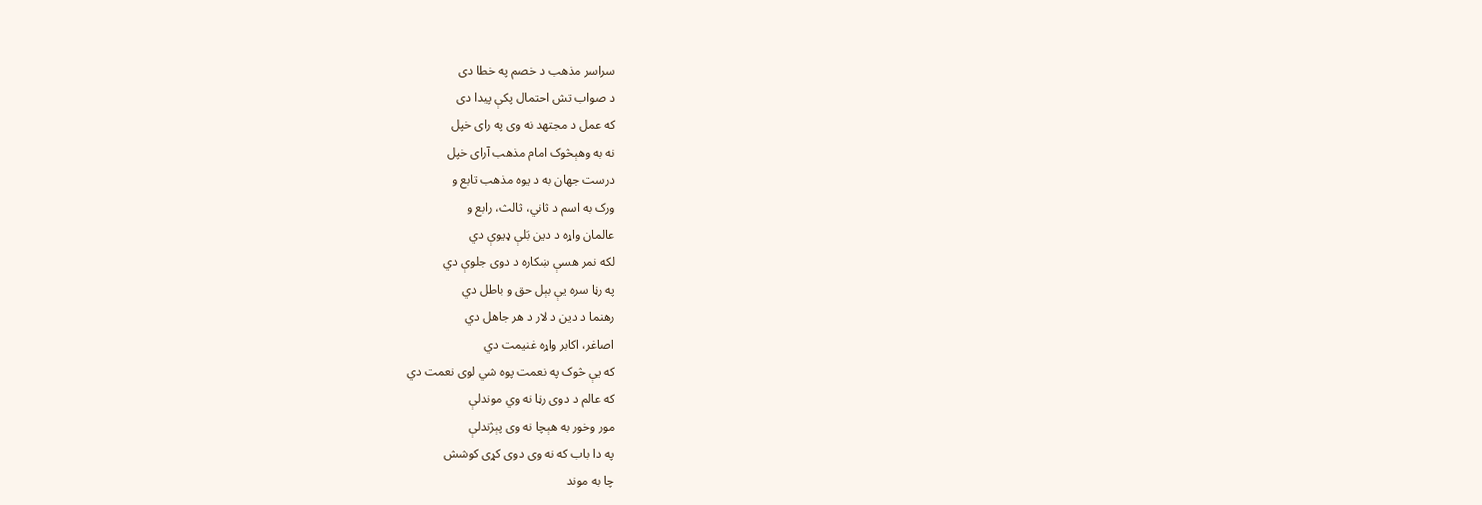سراسر مذهب د خصم په خطا دی
د صواب تش احتمال پکې پيدا دی
که عمل د مجتهد نه وی په رای خپل
نه به وهېڅوک امام مذهب آرای خپل
درست جهان به د يوه مذهب تابع و
ورک به اسم د ثاني، ثالث، رابع و
عالمان واړه د دين بَلې ډيوې دي
لکه نمر هسې ښکاره د دوی جلوې دي
په رڼا سره يې بېل حق و باطل دي
رهنما د دين د لار د هر جاهل دي
اصاغر، اکابر واړه غنيمت دي
که يې څوک په نعمت پوه شي لوی نعمت دي
که عالم د دوی رڼا نه وي موندلې
مور وخور به هېچا نه وی پېژندلې
په دا باب که نه وی دوی کړی کوشش
چا به موند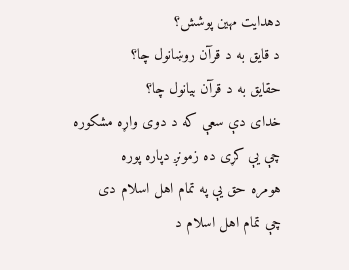دهدايت مهين پوشش؟
د قايق به د قرآن روښانول چا؟
حقايق به د قرآن بيانول چا؟
خدای دې سعې که د دوی واړه مشکوره
چې يې کړی ده زمونږ دپاره پوره
هومره حق يې په تمام اهل اسلام دی
چې تمام اهل اسلام د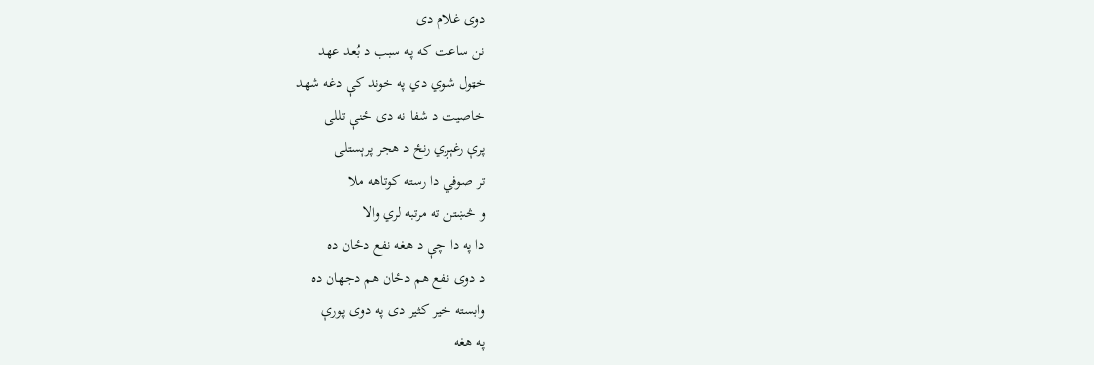دوی غلام دی
نن ساعت که په سبب د بُعد عهد
خټول شوي دي په خوند کې دغه شهد
خاصيت د شفا نه دی ځنې تللی
پرې رغېږي رنځ د هجر پرېستلی
تر صوفي دا رسته کوتاهه ملا
و څښتن ته مرتبه لري والا
دا په دا چې د هغه نفع دځان ده
د دوی نفع هم دځان هم دجهان ده
وابسته خير کثير دی په دوی پورې
په هغه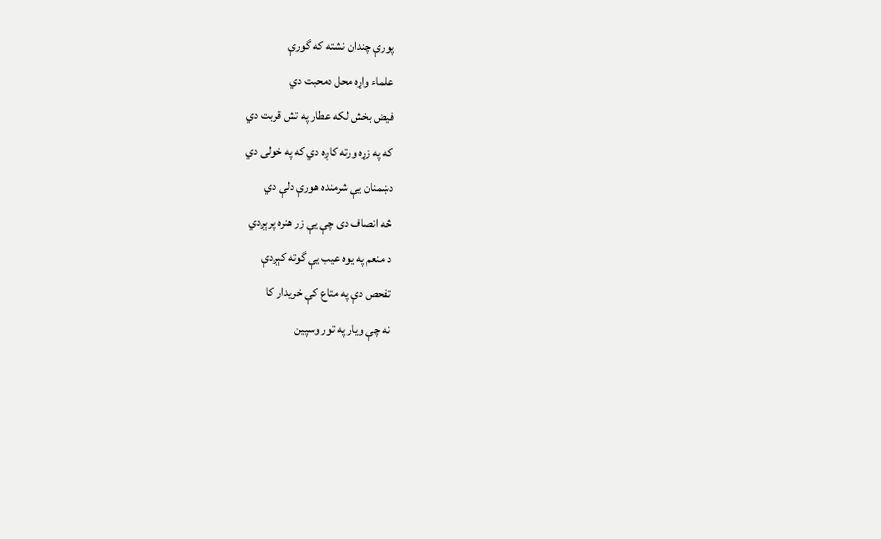پورې چندان نشته که گورې
علماء واړه محل دمحبت دي
فيض بخش لکه عطار په تش قربت دي
که په زړه ورته کاږه دي که په خولی دي
دښمنان يې شرمنده هورې دلې دي
څه انصاف دی چې يې زر هنره پرېږدي
د منعم په يوه عيب يې گوته کېږدې
تفحص دې په متاع کې خريدار کا
نه چې ويار په تور وسپين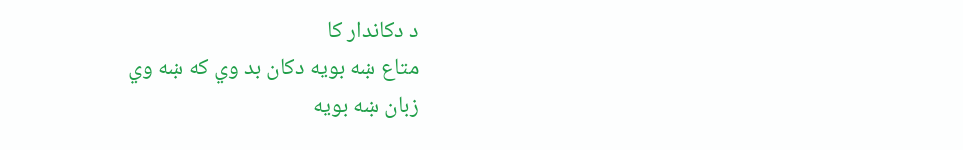د دکاندار کا
متاع ښه بويه دکان بد وي که ښه وي
زبان ښه بويه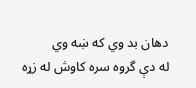دهان بد وي که ښه وي
له دې گروه سره کاوش له زړه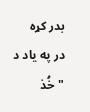بدر کړه
در په ياد د "خُذ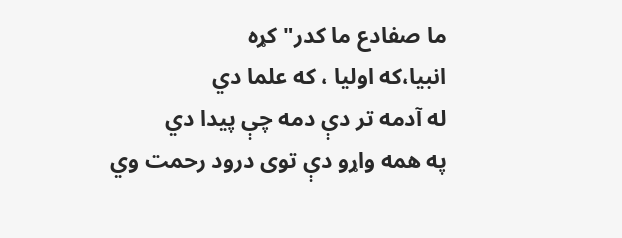ما صفادع ما کدر" کړه
انبيا،که اوليا ، که علما دي
له آدمه تر دې دمه چې پيدا دي
په همه واړو دې توی درود رحمت وي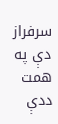سرفراز دې په همت ددې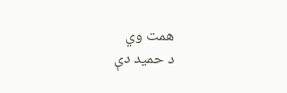همت وي
د حميد دې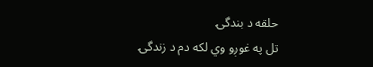حلقه د بندگۍ
تل په غوږو وي لکه دم د زندگۍ